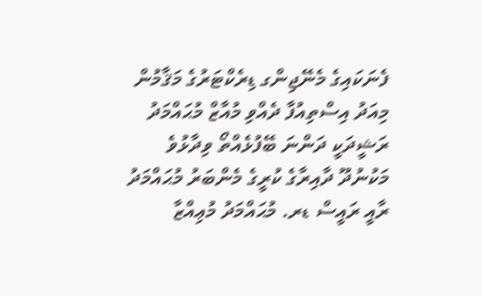ފެނަކައިގެ މެނޭޖިންގ ޑިރެކްޓަރުގެ މަޤާމުން މިއަދު އިސްތިއުފާ ދެއްވި މުއާޒް މުޙައްމަދު ރަޝީދަކީ ދަންނަ ބޭފުޅެއްތޯ ވިދާޅުވެ މަކުނުދޫ ދާއިރާގެ ކުރީގެ މެންބަރު މުޙައްމަދު ރާއީ ރައީސް ޑރ. މުޙައްމަދު މުޢިއްޒާ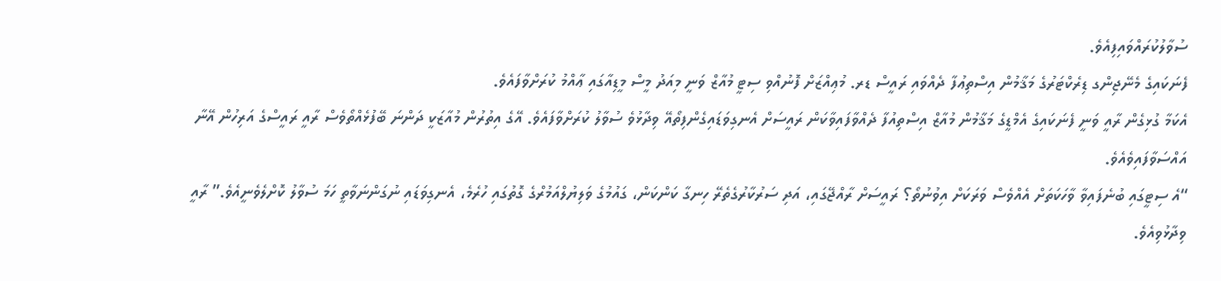ސުވާލުކުރައްވައިފިއެވެ.
ފެނަކައިގެ މެނޭޖިންގ ޑިރެކްޓަރުގެ މަޤާމުން އިސްތިޢުފާ ދެއްވައި ރައީސް ޑރ. މުޢިއްޒަށް ފޮނުއްވި ސިޓީ މުއާޒް ވަނީ މިއަދު މީސް މީޑިއާގައި ޢާއްމު ކުރަށްވާފައެވެ.
އެކަމާ ގުޅިގެން ރާއީ ވަނީ ފެނަކައިގެ އެމްޑީގެ މަޤާމުން މުއާޒް އިސްތިއުފާ ދެއްވާފައިވާކަން ރައީސަށް އެނގިވަޑައިގެންފިތޯއޭ ވިދާޅުވެ ސުވާލު ކުރަށްވާފައެވެ. އޭގެ އިތުރުން މުއާޒަކީ ދަންނަ ބޭފުޅެއްތޯވެސް ރާއީ ރައީސްގެ އަރިހުން އޭނާ އައްސަވާފައިވެއެވެ.
“އެ ސިޓީގައި ބުނެފައިވާ ވާހަކަތަށް އެއްވެސް ވަރަކަށް އިވުނުތޯ؟ ރައީސަށް ރާއްޖޭގައި، އަދި ސަރުކާރުގެތެރޭ ހިނގާ ކަންކަން، ގައުމުގެ ވަލިޔުލްއަމުރްގެ ގޮތުގައި ހުރެމެ، އެނގިވަޑައި ނުގަންނަވާތީ ހަމަ ސުވާލު ކޮށްލެވެނީއެވެ.” ރާއީ ވިދާޅުވިއެވެ.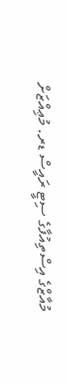މުއާޒްގެ އިސްތިއުފާގެ ސިޓީ ރައީސް ޑރ. މުޢިއްޒަށް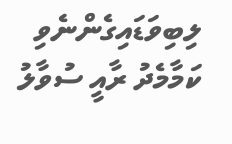ލިބިވަޑައިގެންނެވި ކަމާމެދު ރާއީ ސުވާލު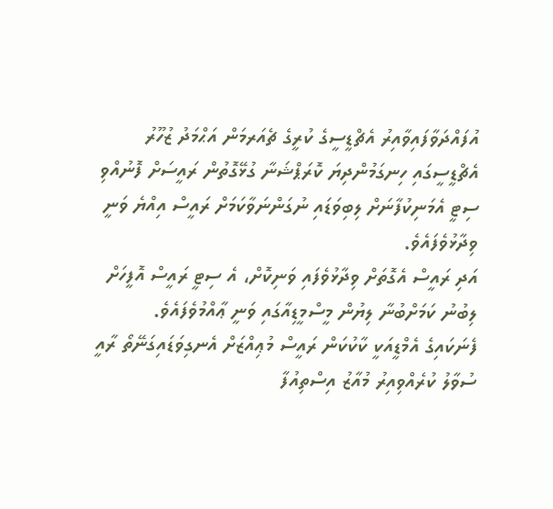އުފައްދަވާފައިވާއިރު އެޗްޑީސީގެ ކުރީގެ ޗެއަރމަން އަޙްމަދު ޒުހޫރު އެޗްޑީސީގައި ހިނގަމުންދިޔަ ކޮރަޕްޝަނާ ގުޅޭގޮތުން ރައީސަށް ފޮނުއްވި ސިޓީ އެމަނިކުފާނަށް ލިބިވަޑައި ނުގަންނަވާކަމަށް ރައީސް އިއްޔެ ވަނީ ވިދާޅުވެފައެވެ.
އަދި ރައީސް އެގޮތަށް ވިދާޅުވެފައި ވަނިކޮށް، އެ ސިޓީ ރައީސް އޮފީހަށް ލިބުނު ކަމަށްބުނާ ލިޔުން މީސްމީޑިއާގައި ވަނީ ޢާއްމުވެފައެވެ.
ފެނަކައިގެ އެމްޑީއަކީ ކާކުކަން ރައީސް މުޢިއްޒަށް އެނގިވަޑައިގަނޭތޯ ރާއީ ސުވާލު ކުރެއްވިއިރު މުއާޒު އިސްތިއުފާ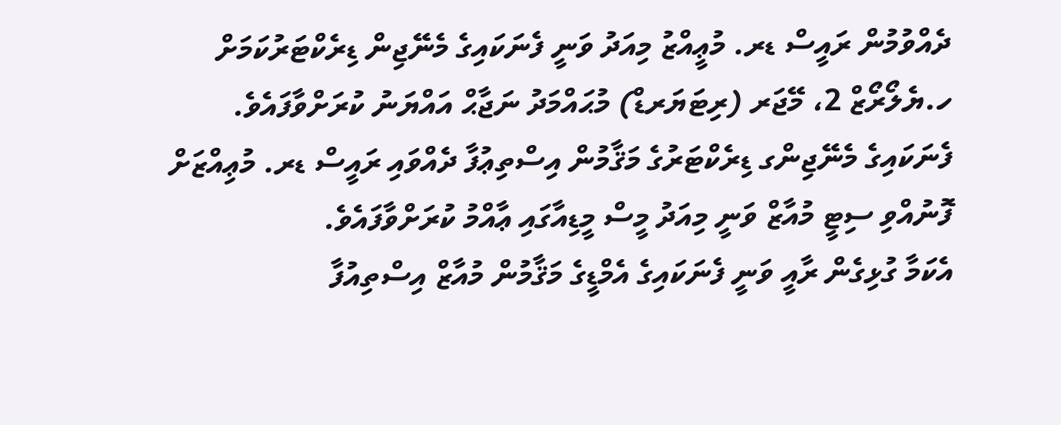ދެއްވުމުން ރައީސް ޑރ. މުޢީއްޒު މިއަދު ވަނީ ފެނަކައިގެ މެނޭޖިން ޑިރެކްޓަރުކަމަށް ހ.ޔެލޯރޯޒް 2، މޭޖަރ (ރިޓަޔަރޑް) މުޙައްމަދު ނަޖާޙް އައްޔަނު ކުރަށްވާފައެވެ.
ފެނަކައިގެ މެނޭޖިންގ ޑިރެކްޓަރުގެ މަޤާމުން އިސްތިޢުފާ ދެއްވައި ރައީސް ޑރ. މުޢިއްޒަށް ފޮނުއްވި ސިޓީ މުއާޒް ވަނީ މިއަދު މީސް މީޑިއާގައި ޢާއްމު ކުރަށްވާފައެވެ.
އެކަމާ ގުޅިގެން ރާއީ ވަނީ ފެނަކައިގެ އެމްޑީގެ މަޤާމުން މުއާޒް އިސްތިއުފާ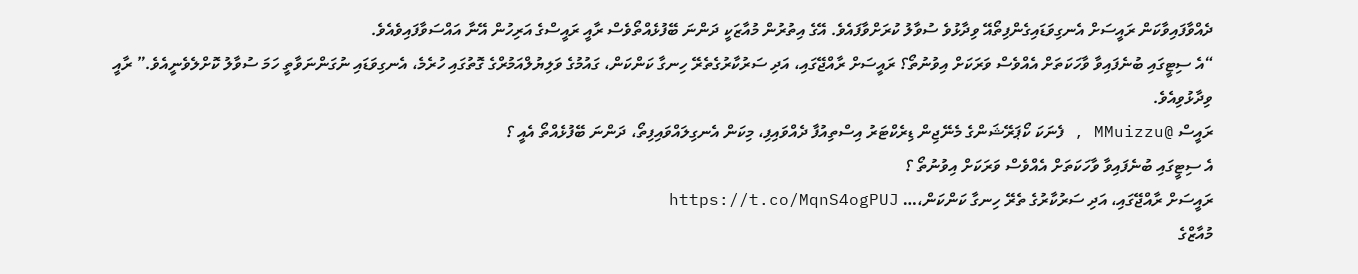ދެއްވާފައިވާކަން ރައީސަށް އެނގިވަޑައިގެންފިތޯއޭ ވިދާޅުވެ ސުވާލު ކުރަށްވާފައެވެ. އޭގެ އިތުރުން މުއާޒަކީ ދަންނަ ބޭފުޅެއްތޯވެސް ރާއީ ރައީސްގެ އަރިހުން އޭނާ އައްސަވާފައިވެއެވެ.
“އެ ސިޓީގައި ބުނެފައިވާ ވާހަކަތަށް އެއްވެސް ވަރަކަށް އިވުނުތޯ؟ ރައީސަށް ރާއްޖޭގައި، އަދި ސަރުކާރުގެތެރޭ ހިނގާ ކަންކަން، ގައުމުގެ ވަލިޔުލްއަމުރްގެ ގޮތުގައި ހުރެމެ، އެނގިވަޑައި ނުގަންނަވާތީ ހަމަ ސުވާލު ކޮށްލެވެނީއެވެ.” ރާއީ ވިދާޅުވިއެވެ.
ރައީސް @MMuizzu , ފެނަކަ ކޯޕަރޭޝަންގެ މެނޭޖިން ޑިރެކްޓަރު އިސްތިއުފާ ދެއްވައިފި، މިކަން އެނގިލައްވައިފިތޯ، ދަންނަ ބޭފުޅެއްތޯ އެއީ ؟
އެ ސިޓީގައި ބުނެފައިވާ ވާހަކަތަށް އެއްވެސް ވަރަކަށް އިވުނުތޯ ؟
ރައީސަށް ރާއްޖޭގައި، އަދި ސަރުކާރުގެ ތެރޭ ހިނގާ ކަންކަން،… https://t.co/MqnS4ogPUJ
މުއާޒްގެ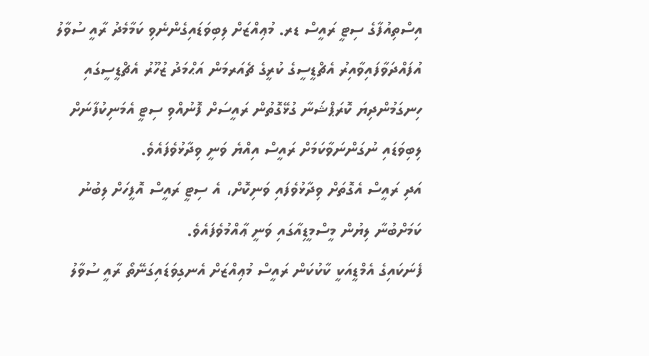އިސްތިއުފާގެ ސިޓީ ރައީސް ޑރ. މުޢިއްޒަށް ލިބިވަޑައިގެންނެވި ކަމާމެދު ރާއީ ސުވާލު އުފައްދަވާފައިވާއިރު އެޗްޑީސީގެ ކުރީގެ ޗެއަރމަން އަޙްމަދު ޒުހޫރު އެޗްޑީސީގައި ހިނގަމުންދިޔަ ކޮރަޕްޝަނާ ގުޅޭގޮތުން ރައީސަށް ފޮނުއްވި ސިޓީ އެމަނިކުފާނަށް ލިބިވަޑައި ނުގަންނަވާކަމަށް ރައީސް އިއްޔެ ވަނީ ވިދާޅުވެފައެވެ.
އަދި ރައީސް އެގޮތަށް ވިދާޅުވެފައި ވަނިކޮށް، އެ ސިޓީ ރައީސް އޮފީހަށް ލިބުނު ކަމަށްބުނާ ލިޔުން މީސްމީޑިއާގައި ވަނީ ޢާއްމުވެފައެވެ.
ފެނަކައިގެ އެމްޑީއަކީ ކާކުކަން ރައީސް މުޢިއްޒަށް އެނގިވަޑައިގަނޭތޯ ރާއީ ސުވާލު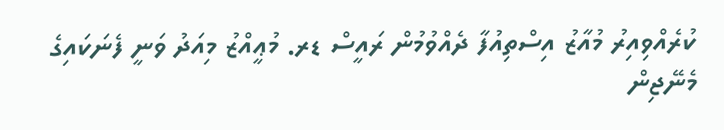ކުރެއްވިއިރު މުއާޒު އިސްތިއުފާ ދެއްވުމުން ރައީސް ޑރ. މުޢީއްޒު މިއަދު ވަނީ ފެނަކައިގެ މެނޭޖިން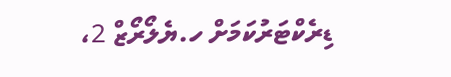ޑިރެކްޓަރުކަމަށް ހ.ޔެލޯރޯޒް 2،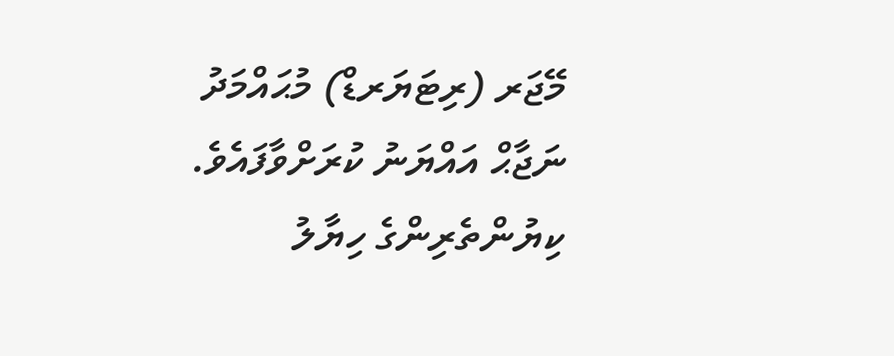މޭޖަރ (ރިޓަޔަރޑް) މުޙައްމަދު ނަޖާޙް އައްޔަނު ކުރަށްވާފައެވެ.
ކިޔުންތެރިންގެ ހިޔާލު